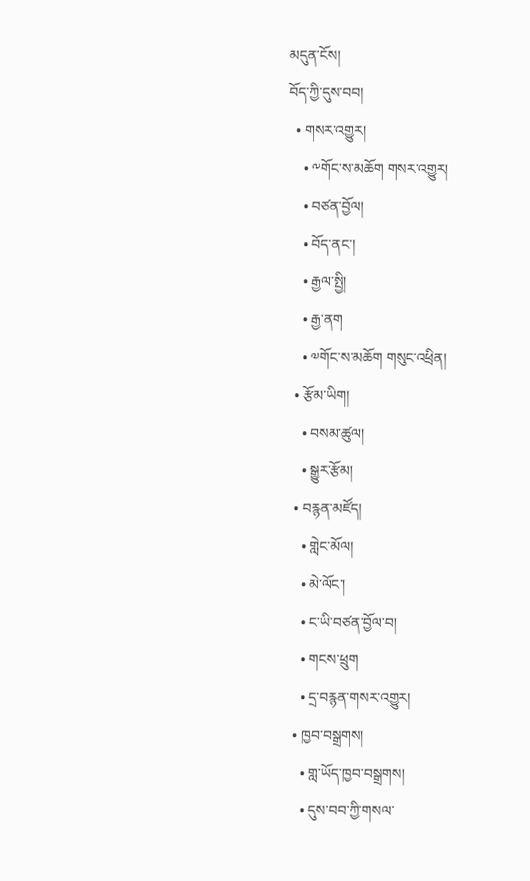མདུན་ངོས།
བོད་ཀྱི་དུས་བབ།
  • གསར་འགྱུར།
    • ༸གོང་ས་མཆོག གསར་འགྱུར།
    • བཙན་བྱོལ།
    • བོད་ནང་།
    • རྒྱལ་སྤྱི།
    • རྒྱ་ནག
    • ༧གོང་ས་མཆོག གསུང་འཕྲིན།
  • རྩོམ་ཡིག།
    • བསམ་ཚུལ།
    • སྒྱུར་རྩོམ།
  • བརྙན་མཛོད།
    • གླེང་མོལ།
    • མེ་ལོང་།
    • ང་ཡི་བཙན་བྱོལ་བ།
    • གངས་ཕྲུག
    • དྲ་བརྙན་གསར་འགྱུར།
  • ཁྱབ་བསྒྲགས།
    • གླ་ཡོད་ཁྱབ་བསྒྲགས།
    • དུས་བབ་ཀྱི་གསལ་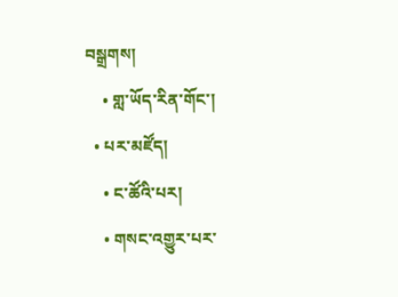བསྒྲགས།
    • གླ་ཡོད་རིན་གོང་།
  • པར་མཛོད།
    • ང་ཚོའི་པར།
    • གསང་འགྱུར་པར་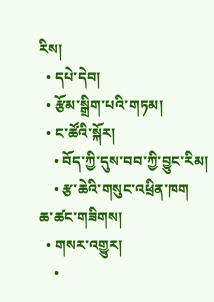རིས།
  • དཔེ་དེབ།
  • རྩོམ་སྒྲིག་པའི་གཏམ།
  • ང་ཚོའི་སྐོར།
    • བོད་ཀྱི་དུས་བབ་ཀྱི་བྱུང་རིམ།
    • རྩ་ཆེའི་གསུང་འཕྲིན་ཁག
ཆ་ཚང་གཟིགས།
  • གསར་འགྱུར།
    •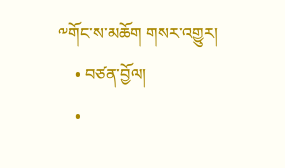༸གོང་ས་མཆོག གསར་འགྱུར།
    • བཙན་བྱོལ།
    •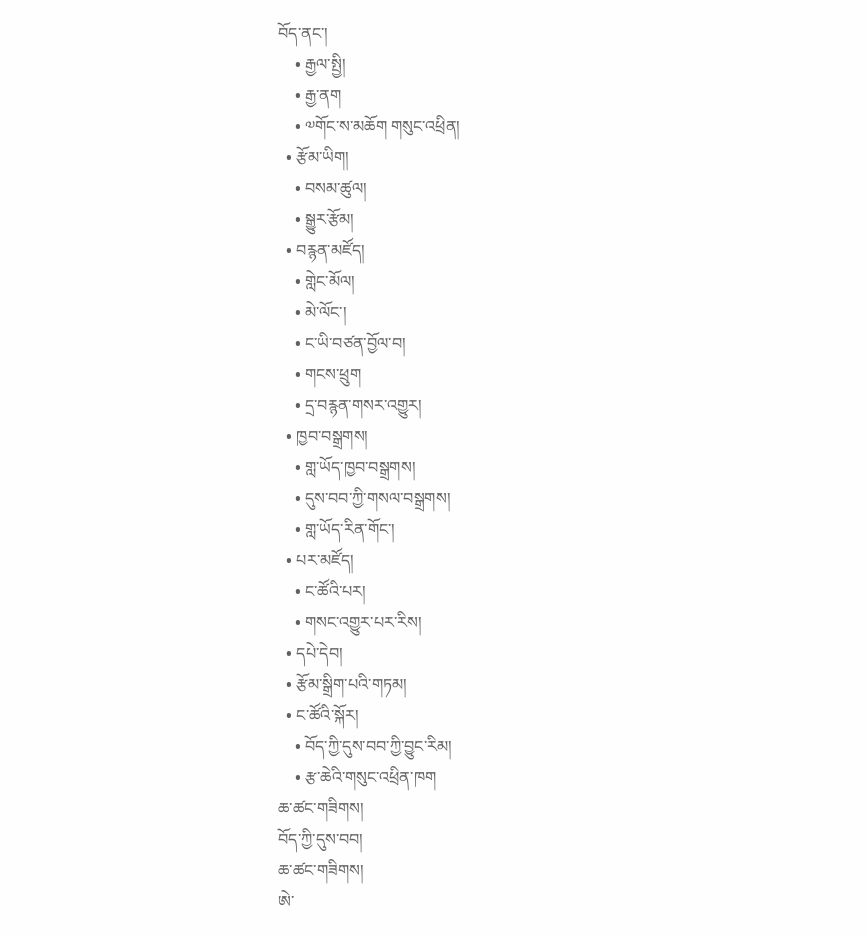བོད་ནང་།
    • རྒྱལ་སྤྱི།
    • རྒྱ་ནག
    • ༧གོང་ས་མཆོག གསུང་འཕྲིན།
  • རྩོམ་ཡིག།
    • བསམ་ཚུལ།
    • སྒྱུར་རྩོམ།
  • བརྙན་མཛོད།
    • གླེང་མོལ།
    • མེ་ལོང་།
    • ང་ཡི་བཙན་བྱོལ་བ།
    • གངས་ཕྲུག
    • དྲ་བརྙན་གསར་འགྱུར།
  • ཁྱབ་བསྒྲགས།
    • གླ་ཡོད་ཁྱབ་བསྒྲགས།
    • དུས་བབ་ཀྱི་གསལ་བསྒྲགས།
    • གླ་ཡོད་རིན་གོང་།
  • པར་མཛོད།
    • ང་ཚོའི་པར།
    • གསང་འགྱུར་པར་རིས།
  • དཔེ་དེབ།
  • རྩོམ་སྒྲིག་པའི་གཏམ།
  • ང་ཚོའི་སྐོར།
    • བོད་ཀྱི་དུས་བབ་ཀྱི་བྱུང་རིམ།
    • རྩ་ཆེའི་གསུང་འཕྲིན་ཁག
ཆ་ཚང་གཟིགས།
བོད་ཀྱི་དུས་བབ།
ཆ་ཚང་གཟིགས།
ཨེ་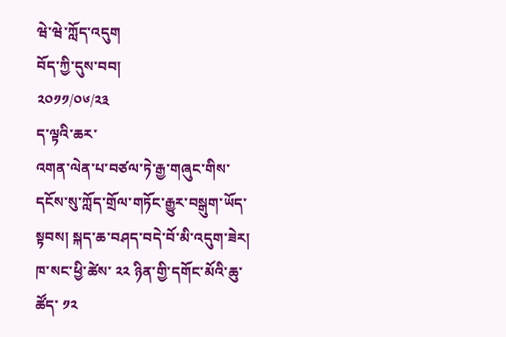ཝེ་ཝེ་ཀློད་འདུག
བོད་ཀྱི་དུས་བབ།
༢༠༡༡/༠༦/༢༣
ད་ལྟའི་ཆར་
འགན་ལེན་པ་བཙལ་ཏེ་རྒྱ་གཞུང་གིས་དངོས་སུ་ཀློད་གྲོལ་གཏོང་རྒྱུར་བསྒུག་ཡོད་སྟབས། སྐད་ཆ་བཤད་བདེ་བོ་མི་འདུག་ཟེར།
ཁ་སང་ཕྱི་ཚེས་ ༢༢ ཉིན་གྱི་དགོང་མོའི་ཆུ་ཚོད་ ༡༢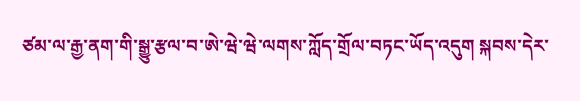ཙམ་ལ་རྒྱ་ནག་གི་སྒྱུ་རྩལ་བ་ཨེ་ཝེ་ཝེ་ལགས་ཀློད་གྲོལ་བཏང་ཡོད་འདུག སྐབས་དེར་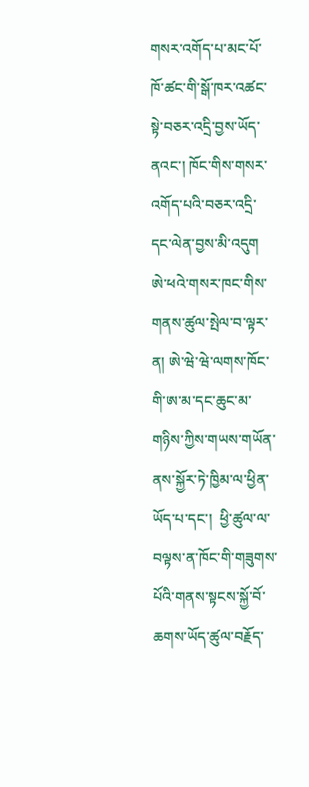གསར་འགོད་པ་མང་པོ་ཁོ་ཚང་གི་སྒོ་ཁར་འཚང་སྟེ་བཅར་འདྲི་བྱས་ཡོད་ནའང་། ཁོང་གིས་གསར་འགོད་པའི་བཅར་འདྲི་དང་ལེན་བྱས་མི་འདུག  ཨེ་ཕའེ་གསར་ཁང་གིས་གནས་ཚུལ་སྤེལ་བ་ལྟར་ན། ཨེ་ཝེ་ཝེ་ལགས་ཁོང་གི་ཨ་མ་དང་ཆུང་མ་གཉིས་ཀྱིས་གཡས་གཡོན་ནས་སྐྱོར་ཏེ་ཁྱིམ་ལ་ཕྱིན་ཡོད་པ་དང་།  ཕྱི་ཚུལ་ལ་བལྟས་ན་ཁོང་གི་གཟུགས་པོའི་གནས་སྟངས་སྐྱོ་བོ་ཆགས་ཡོད་ཚུལ་བརྗོད་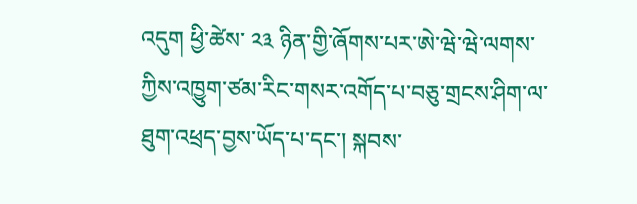འདུག ཕྱི་ཚེས་ ༢༣ ཉིན་གྱི་ཞོགས་པར་ཨེ་ཝེ་ཝེ་ལགས་ཀྱིས་འཁྱུག་ཙམ་རིང་གསར་འགོད་པ་བཅུ་གྲངས་ཤིག་ལ་ཐུག་འཕྲད་བྱས་ཡོད་པ་དང་། སྐབས་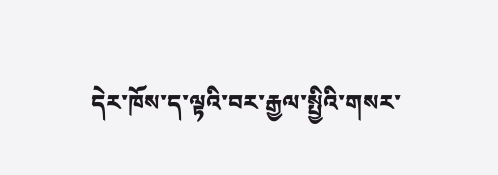དེར་ཁོས་ད་ལྟའི་བར་རྒྱལ་སྤྱིའི་གསར་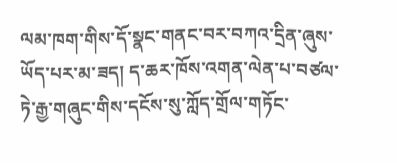ལམ་ཁག་གིས་དོ་སྣང་གནང་བར་བཀའ་དྲིན་ཞུས་ཡོད་པར་མ་ཟད། ད་ཆར་ཁོས་འགན་ལེན་པ་བཙལ་ཏེ་རྒྱ་གཞུང་གིས་དངོས་སུ་ཀློད་གྲོལ་གཏོང་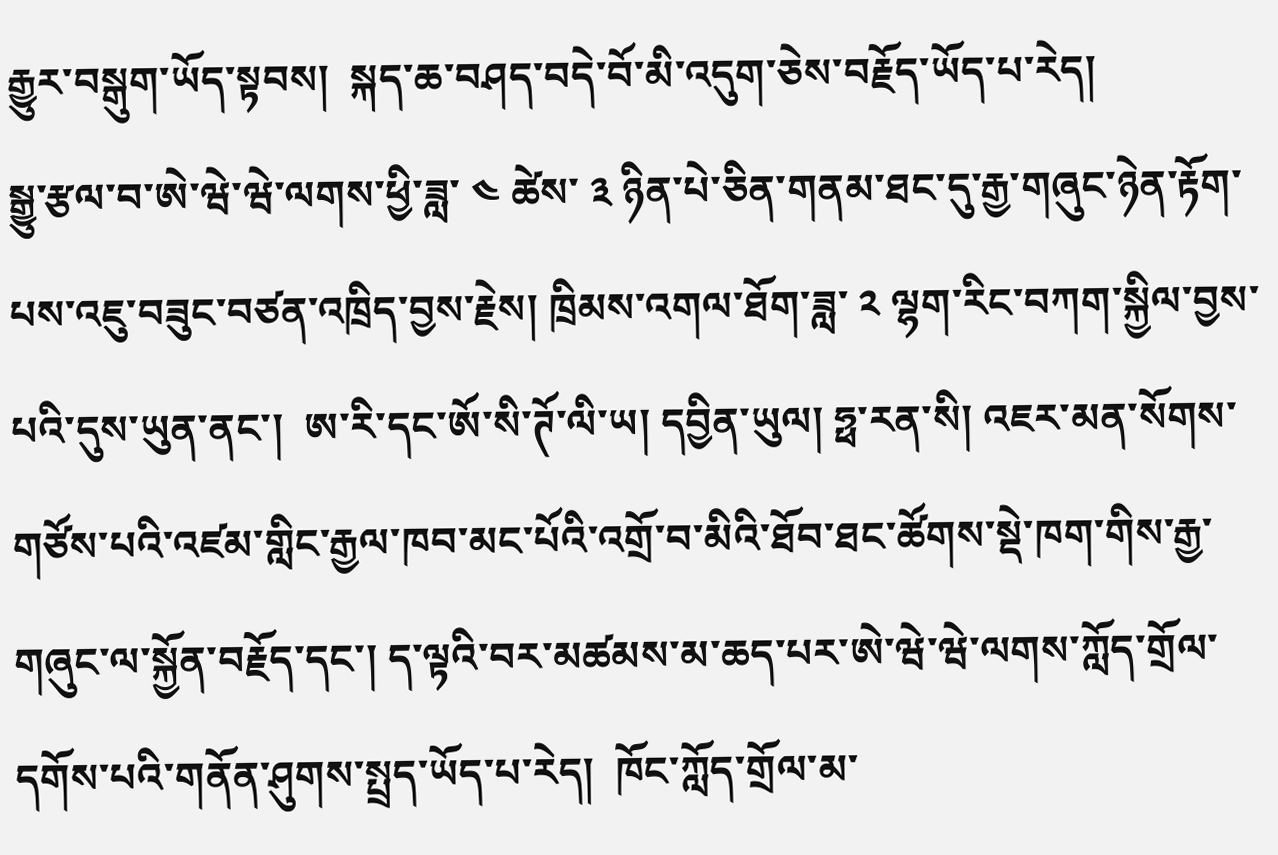རྒྱུར་བསྒུག་ཡོད་སྟབས།  སྐད་ཆ་བཤད་བདེ་བོ་མི་འདུག་ཅེས་བརྗོད་ཡོད་པ་རེད།
སྒྱུ་རྩལ་བ་ཨེ་ཝེ་ཝེ་ལགས་ཕྱི་ཟླ་ ༤ ཚེས་ ༣ ཉིན་པེ་ཅིན་གནམ་ཐང་དུ་རྒྱ་གཞུང་ཉེན་རྟོག་པས་འཇུ་བཟུང་བཙན་འཁྲིད་བྱས་རྗེས། ཁྲིམས་འགལ་ཐོག་ཟླ་ ༢ ལྷག་རིང་བཀག་སྐྱིལ་བྱས་པའི་དུས་ཡུན་ནང་།  ཨ་རི་དང་ཨོ་སི་ཊོ་ལི་ཡ། དབྱིན་ཡུལ། ཧྥ་རན་སི། འཇར་མན་སོགས་གཙོས་པའི་འཛམ་གླིང་རྒྱལ་ཁབ་མང་པོའི་འགྲོ་བ་མིའི་ཐོབ་ཐང་ཚོགས་སྡེ་ཁག་གིས་རྒྱ་གཞུང་ལ་སྐྱོན་བརྗོད་དང་། ད་ལྟའི་བར་མཚམས་མ་ཆད་པར་ཨེ་ཝེ་ཝེ་ལགས་ཀློད་གྲོལ་དགོས་པའི་གནོན་ཤུགས་སྤྲད་ཡོད་པ་རེད།  ཁོང་ཀློད་གྲོལ་མ་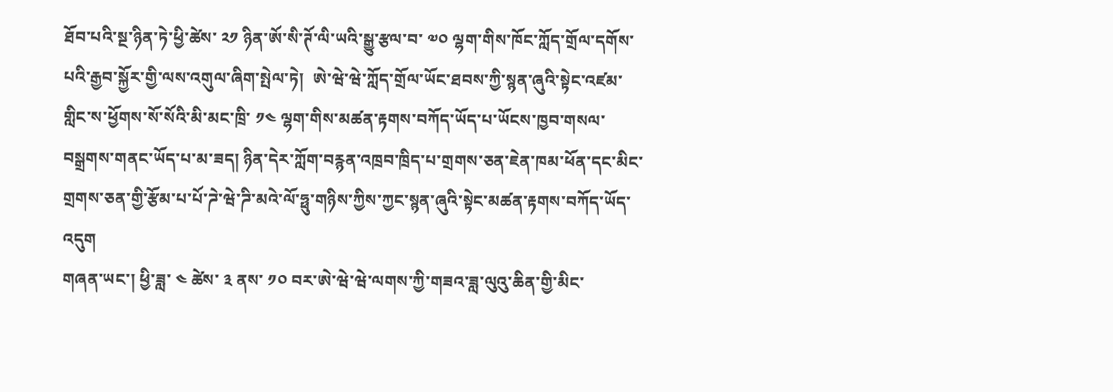ཐོབ་པའི་སྔ་ཉིན་ཏེ་ཕྱི་ཚེས་ ༢༡ ཉིན་ཨོ་སི་ཊོ་ལི་ཡའི་སྒྱུ་རྩལ་བ་ ༧༠ ལྷག་གིས་ཁོང་ཀློད་གྲོལ་དགོས་པའི་རྒྱབ་སྐྱོར་གྱི་ལས་འགུལ་ཞིག་སྤེལ་ཏེ།  ཨེ་ཝེ་ཝེ་ཀློད་གྲོལ་ཡོང་ཐབས་ཀྱི་སྙན་ཞུའི་སྟེང་འཛམ་གླིང་ས་ཕྱོགས་སོ་སོའི་མི་མང་ཁྲི་ ༡༤ ལྷག་གིས་མཚན་རྟགས་བཀོད་ཡོད་པ་ཡོངས་ཁྱབ་གསལ་བསྒྲགས་གནང་ཡོད་པ་མ་ཟད། ཉིན་དེར་ཀློག་བརྙན་འཁྲབ་ཁྲིད་པ་གྲགས་ཅན་ཇེན་ཁམ་ཕོན་དང་མིང་གྲགས་ཅན་གྱི་རྩོམ་པ་པོ་ཌེ་ཝེ་ཌི་མའེ་ལོ་ཧྥུ་གཉིས་ཀྱིས་ཀྱང་སྙན་ཞུའི་སྟེང་མཚན་རྟགས་བཀོད་ཡོད་འདུག
གཞན་ཡང་། ཕྱི་ཟླ་ ༤ ཚེས་ ༣ ནས་ ༡༠ བར་ཨེ་ཝེ་ཝེ་ལགས་ཀྱི་གཟའ་ཟླ་ལུའུ་ཆིན་གྱི་མིང་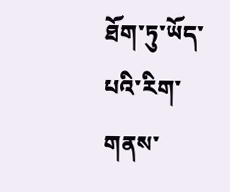ཐོག་ཏུ་ཡོད་པའི་རིག་གནས་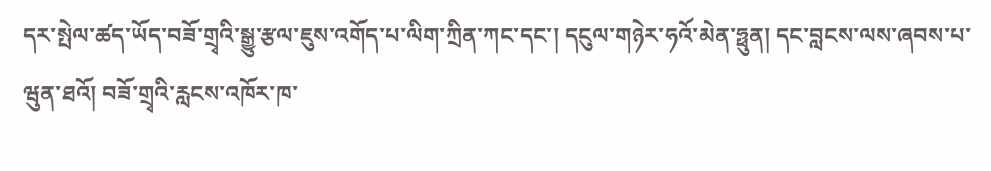དར་སྤེལ་ཚད་ཡོད་བཟོ་གྲྭའི་སྒྱུ་རྩལ་ཇུས་འགོད་པ་ལིག་ཀྲིན་ཀང་དང་། དངུལ་གཉེར་ཧའོ་མེན་ཧྥུན། དང་བླངས་ལས་ཞབས་པ་ཝུན་ཐའོ། བཟོ་གྲྭའི་རླངས་འཁོར་ཁ་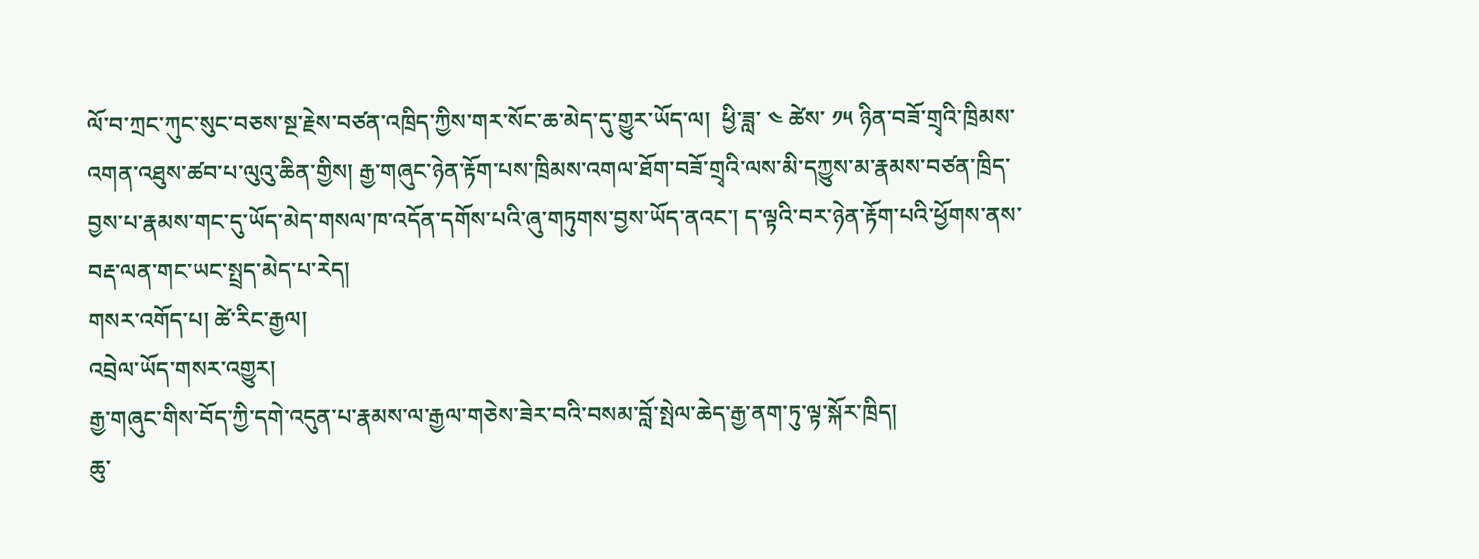ལོ་བ་ཀྲང་ཀུང་སུང་བཅས་སྔ་རྗེས་བཙན་འཁྲིད་ཀྱིས་གར་སོང་ཆ་མེད་དུ་གྱུར་ཡོད་ལ།  ཕྱི་ཟླ་ ༤ ཚེས་ ༡༥ ཉིན་བཟོ་གྲྭའི་ཁྲིམས་འགན་འཐུས་ཚབ་པ་ལུའུ་ཆིན་གྱིས། རྒྱ་གཞུང་ཉེན་རྟོག་པས་ཁྲིམས་འགལ་ཐོག་བཟོ་གྲྭའི་ལས་མི་དཀྱུས་མ་རྣམས་བཙན་ཁྲིད་བྱས་པ་རྣམས་གང་དུ་ཡོད་མེད་གསལ་ཁ་འདོན་དགོས་པའི་ཞུ་གཏུགས་བྱས་ཡོད་ནའང་། ད་ལྟའི་བར་ཉེན་རྟོག་པའི་ཕྱོགས་ནས་བརྡ་ལན་གང་ཡང་སྤྲད་མེད་པ་རེད།
གསར་འགོད་པ། ཚེ་རིང་རྒྱལ།
འབྲེལ་ཡོད་གསར་འགྱུར།
རྒྱ་གཞུང་གིས་བོད་ཀྱི་དགེ་འདུན་པ་རྣམས་ལ་རྒྱལ་གཅེས་ཟེར་བའི་བསམ་བློ་སྤེལ་ཆེད་རྒྱ་ནག་ཏུ་ལྟ་སྐོར་ཁྲིད།
ཆུ་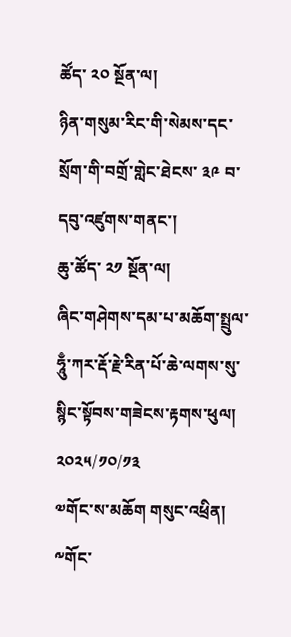ཚོད་ ༢༠ སྔོན་ལ།
ཉིན་གསུམ་རིང་གི་སེམས་དང་སྲོག་གི་བགྲོ་གླེང་ཐེངས་ ༣༩ བ་དབུ་འཛུགས་གནང་།
ཆུ་ཚོད་ ༢༡ སྔོན་ལ།
ཞིང་གཤེགས་དམ་པ་མཆོག་སྤྲུལ་ཧཱུྃ་ཀར་རྡོ་རྗེ་རིན་པོ་ཆེ་ལགས་སུ་སྙིང་སྟོབས་གཟེངས་རྟགས་ཕུལ།
༢༠༢༥/༡༠/༡༣
༧གོང་ས་མཆོག གསུང་འཕྲིན།
༸གོང་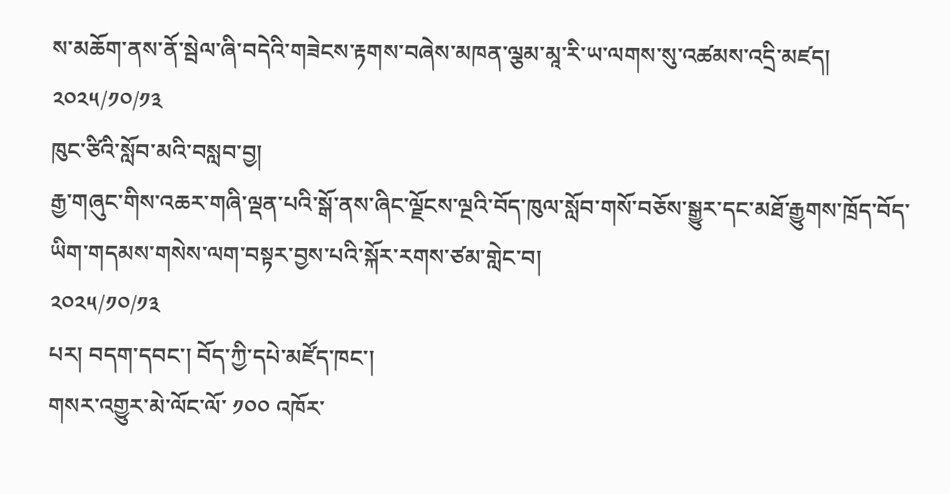ས་མཆོག་ནས་ནོ་སྦེལ་ཞི་བདེའི་གཟེངས་རྟགས་བཞེས་མཁན་ལྕམ་མཱ་རི་ཡ་ལགས་སུ་འཚམས་འདྲི་མཛད།
༢༠༢༥/༡༠/༡༣
ཁུང་ཙིའི་སློབ་མའི་བསླབ་བྱ།
རྒྱ་གཞུང་གིས་འཆར་གཞི་ལྡན་པའི་སྒོ་ནས་ཞིང་ལྗོངས་ལྔའི་བོད་ཁུལ་སློབ་གསོ་བཅོས་སྒྱུར་དང་མཐོ་རྒྱུགས་ཁྲོད་བོད་ཡིག་གདམས་གསེས་ལག་བསྟར་བྱས་པའི་སྐོར་རགས་ཙམ་གླེང་བ།
༢༠༢༥/༡༠/༡༣
པར། བདག་དབང་། བོད་ཀྱི་དཔེ་མཛོད་ཁང་།
གསར་འགྱུར་མེ་ལོང་ལོ་ ༡༠༠ འཁོར་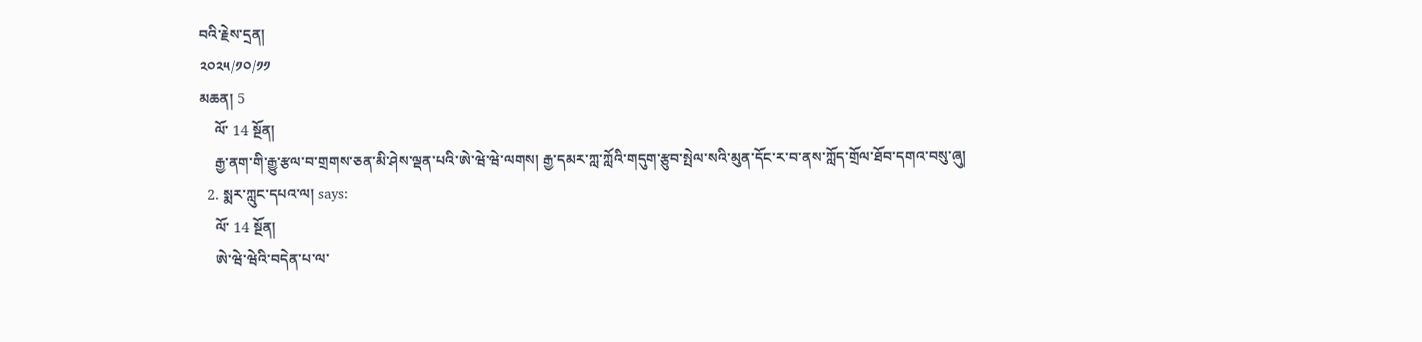བའི་རྗེས་དྲན།
༢༠༢༥/༡༠/༡༡
མཆན། 5
    ལོ་ 14 སྔོན།
    རྒྱ་ནག་གི་རྒྱུ་རྩལ་བ་གྲགས་ཅན་མི་ཤེས་ལྡན་པའི་ཨེ་ཝེ་ཝེ་ལགས། རྒྱ་དམར་ཀླ་ཀློའི་གདུག་རྩུབ་སྤེལ་སའི་མུན་དོང་ར་བ་ནས་ཀློད་གྲོལ་ཐོབ་དགའ་བསུ་ཞུ།
  2. སྨར་ཀླུང་དཔའ་ལ། says:
    ལོ་ 14 སྔོན།
    ཨེ་ཝེ་ཝེའི་བདེན་པ་ལ་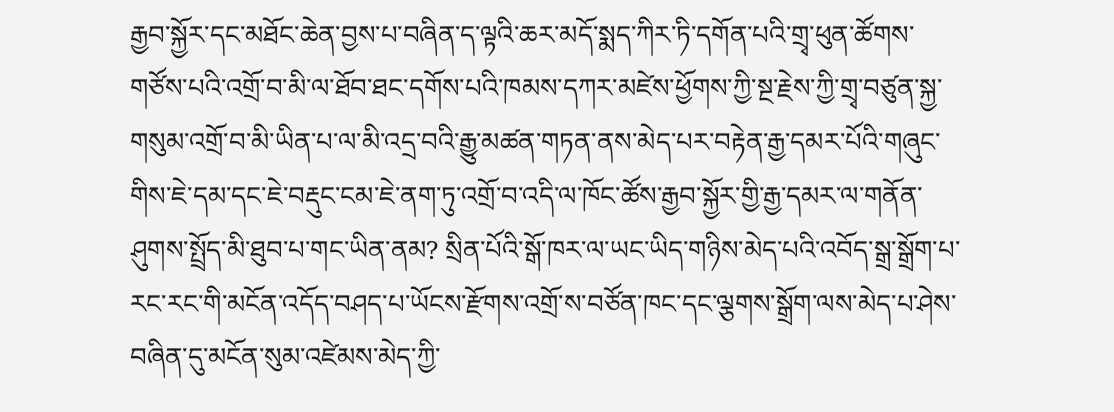རྒྱབ་སྐྱོར་དང་མཐོང་ཆེན་བྱས་པ་བཞིན་ད་ལྟའི་ཆར་མདོ་སྨད་ཀིར་ཏི་དགོན་པའི་གྲྭ་ཕུན་ཚོགས་གཙོས་པའི་འགྲོ་བ་མི་ལ་ཐོབ་ཐང་དགོས་པའི་ཁམས་དཀར་མཛེས་ཕྱོགས་ཀྱི་སྔ་རྗེས་ཀྱི་གྲྭ་བཙུན་སྐྱ་གསུམ་འགྲོ་བ་མི་ཡིན་པ་ལ་མི་འདྲ་བའི་རྒྱུ་མཚན་གཏན་ནས་མེད་པར་བརྟེན་རྒྱ་དམར་པོའི་གཞུང་གིས་ཇེ་དམ་དང་ཇེ་བརྡུང་ངམ་ཇེ་ནག་ཏུ་འགྲོ་བ་འདི་ལ་ཁོང་ཚོས་རྒྱབ་སྐྱོར་གྱི་རྒྱ་དམར་ལ་གནོན་ཤུགས་སྤྲོད་མི་ཐུབ་པ་གང་ཡིན་ནམ? སྲིན་པོའི་སྒོ་ཁར་ལ་ཡང་ཡིད་གཉིས་མེད་པའི་འབོད་སྒྲ་སྒྲོག་པ་རང་རང་གི་མངོན་འདོད་བཤད་པ་ཡོངས་རྫོགས་འགྲོ་ས་བཙོན་ཁང་དང་ལྕགས་སྒྲོག་ལས་མེད་པ་ཤེས་བཞིན་དུ་མངོན་སུམ་འཛེམས་མེད་ཀྱི་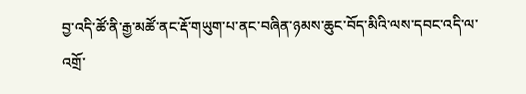བྱ་འདི་ཚོ་ནི་རྒྱ་མཚོ་ནང་རྡོ་གཡུག་པ་ནང་བཞིན་ཉམས་ཆུང་བོད་མིའི་ལས་དབང་འདི་ལ་འགྲོ་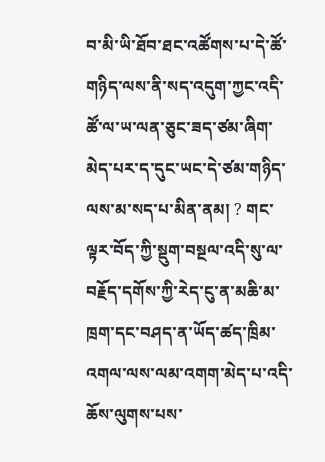བ་མི་ཡི་ཐོབ་ཐང་འཚོགས་པ་དེ་ཚོ་གཉིད་ལས་ནི་སད་འདུག་ཀྱང་འདི་ཚོ་ལ་ཡ་ལན་ཅུང་ཟད་ཙམ་ཞིག་མེད་པར་ད་དུང་ཡང་དེ་ཙམ་གཉིད་ལས་མ་སད་པ་མིན་ནམ། ? གང་ལྟར་བོད་ཀྱི་སྡུག་བསྔལ་འདི་སུ་ལ་བརྗོད་དགོས་ཀྱི་རེད་ངུ་ན་མཆི་མ་ཁྲག་དང་བཤད་ན་ཡོད་ཚད་ཁྲིམ་འགལ་ལས་ལམ་འགག་མེད་པ་འདི་ཆོས་ལུགས་པས་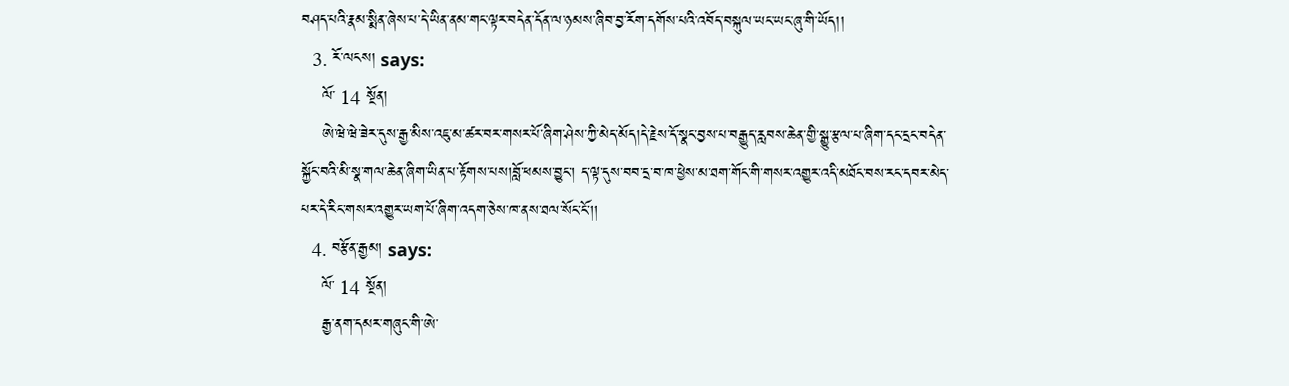བཤད་པའི་རྣམ་སྨིན་ཞེས་པ་དེ་ཡིན་ནམ་གང་ལྟར་བདེན་དོན་ལ་ཉམས་ཞིབ་བྱ་རོག་དགོས་པའི་འབོད་བསྐུལ་ཡང་ཡང་ཞུ་གི་ཡོད།།
  3. རོ་ལངས། says:
    ལོ་ 14 སྔོན།
    ཨེ་ཝེ་ཝེ་ཟེར་དུས་རྒྱ་མིས་འཇུ་མ་ཚར་བར་གསར་པོ་ཞིག་ཤེས་ཀྱི་མེད་མོད།དེ་རྗེས་དོ་སྣང་བྱས་པ་བརྒྱུད་རླབས་ཆེན་གྱི་སྒྱུ་རྩལ་པ་ཞིག་དང་དྲང་བདེན་སྐྱོང་བའི་མི་སྣ་གལ་ཆེན་ཞིག་ཡིན་པ་རྟོགས་པས།བློ་ཕམས་བྱུང་། ད་ལྟ་དུས་བབ་དྲ་བ་ཁ་ཕྱེས་མ་ཐག་གོང་གི་གསར་འགྱུར་འདི་མཐོང་བས་རང་དབར་མེད་པར་དེ་རིང་གསར་འགྱུར་ཡག་པོ་ཞིག་འདག་ཅེས་ཁ་ནས་ཐལ་སོང་ངོ་།།
  4. བརྩོན་རྒྱམ། says:
    ལོ་ 14 སྔོན།
    རྒྱ་ནག་དམར་གཞུང་གི་ཨེ་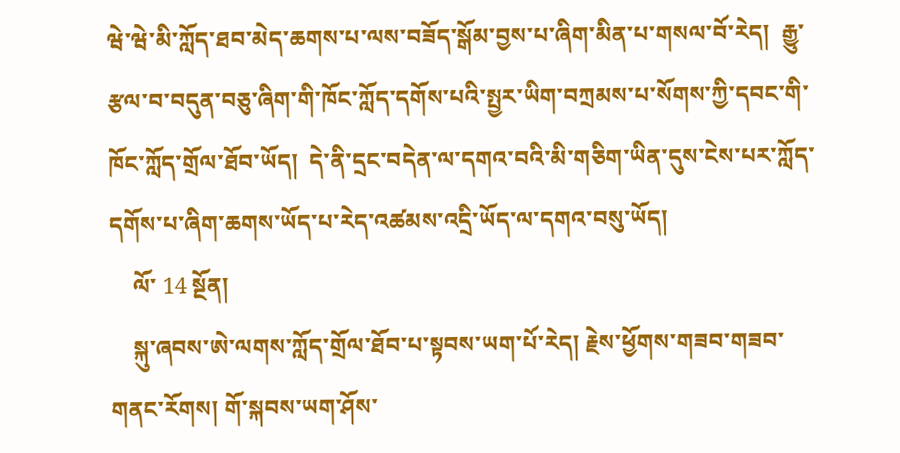ཝེ་ཝེ་མི་ཀློད་ཐབ་མེད་ཆགས་པ་ལས་བཟོད་སྒོམ་བྱས་པ་ཞིག་མིན་པ་གསལ་བོ་རེད།  རྒྱུ་རྩལ་བ་བདུན་བཅུ་ཞིག་གི་ཁོང་ཀློད་དགོས་པའི་སྤྱར་ཡིག་བཀྲམས་པ་སོགས་ཀྱི་དབང་གི་ཁོང་ཀློད་གྲོལ་ཐོབ་ཡོད།  དེ་ནི་དྲང་བདེན་ལ་དགའ་བའི་མི་གཅིག་ཡིན་དུས་ངེས་པར་ཀློད་དགོས་པ་ཞིག་ཆགས་ཡོད་པ་རེད་འཚམས་འདྲི་ཡོད་ལ་དགའ་བསུ་ཡོད།
    ལོ་ 14 སྔོན།
    སྐུ་ཞབས་ཨེ་ལགས་ཀློད་གྲོལ་ཐོབ་པ་སྟབས་ཡག་པོ་རེད། རྗེས་ཕྱོགས་གཟབ་གཟབ་གནང་རོགས། གོ་སྐབས་ཡག་ཤོས་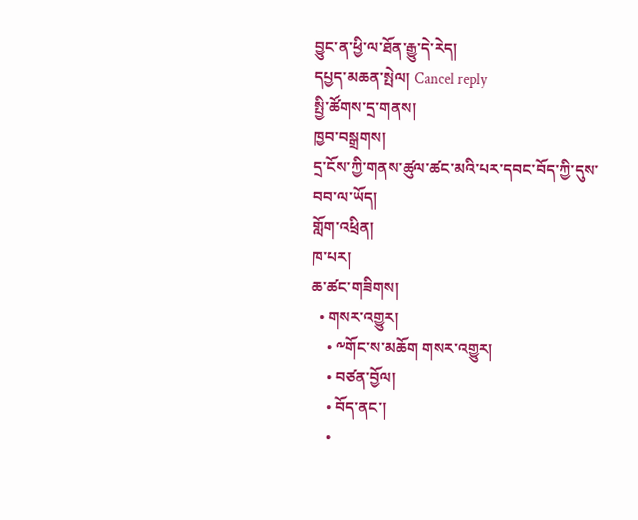བྱུང་ན་ཕྱི་ལ་ཐོན་རྒྱུ་དེ་རེད།
དཔྱད་མཆན་སྤེལ། Cancel reply
སྤྱི་ཚོགས་དྲ་གནས།
ཁྱབ་བསྒྲགས།
དྲ་ངོས་ཀྱི་གནས་ཚུལ་ཚང་མའི་པར་དབང་བོད་ཀྱི་དུས་བབ་ལ་ཡོད།
གློག་འཕྲིན།
ཁ་པར།
ཆ་ཚང་གཟིགས།
  • གསར་འགྱུར།
    • ༸གོང་ས་མཆོག གསར་འགྱུར།
    • བཙན་བྱོལ།
    • བོད་ནང་།
    •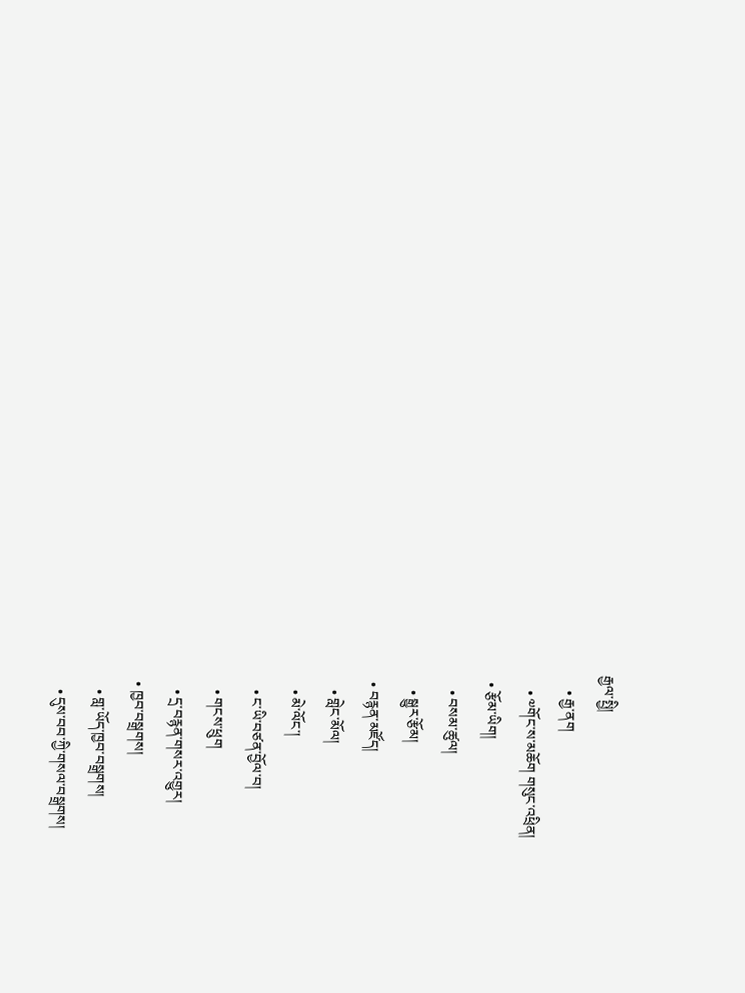རྒྱལ་སྤྱི།
    • རྒྱ་ནག
    • ༧གོང་ས་མཆོག གསུང་འཕྲིན།
  • རྩོམ་ཡིག།
    • བསམ་ཚུལ།
    • སྒྱུར་རྩོམ།
  • བརྙན་མཛོད།
    • གླེང་མོལ།
    • མེ་ལོང་།
    • ང་ཡི་བཙན་བྱོལ་བ།
    • གངས་ཕྲུག
    • དྲ་བརྙན་གསར་འགྱུར།
  • ཁྱབ་བསྒྲགས།
    • གླ་ཡོད་ཁྱབ་བསྒྲགས།
    • དུས་བབ་ཀྱི་གསལ་བསྒྲགས།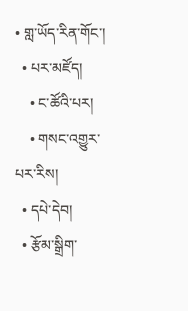• གླ་ཡོད་རིན་གོང་།
  • པར་མཛོད།
    • ང་ཚོའི་པར།
    • གསང་འགྱུར་པར་རིས།
  • དཔེ་དེབ།
  • རྩོམ་སྒྲིག་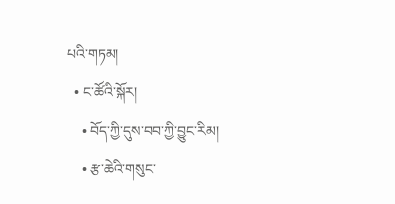པའི་གཏམ།
  • ང་ཚོའི་སྐོར།
    • བོད་ཀྱི་དུས་བབ་ཀྱི་བྱུང་རིམ།
    • རྩ་ཆེའི་གསུང་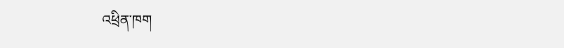འཕྲིན་ཁག